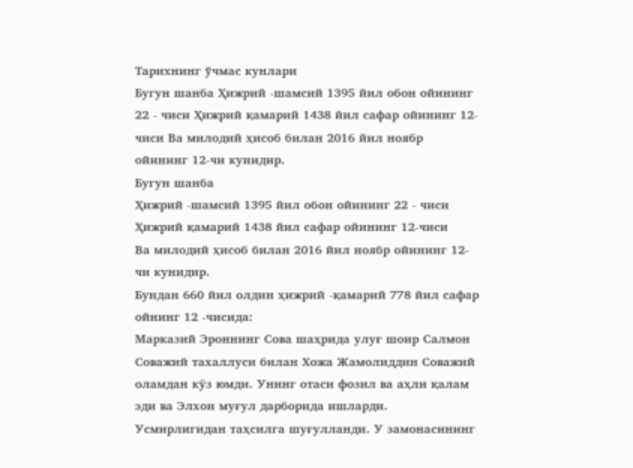Тарихнинг ўчмас кунлари
Бугун шанба Ҳижрий -шамсий 1395 йил обон ойининг 22 - чиси Ҳижрий қамарий 1438 йил сафар ойининг 12-чиси Ва милодий ҳисоб билан 2016 йил ноябр ойининг 12-чи кунидир.
Бугун шанба
Ҳижрий -шамсий 1395 йил обон ойининг 22 - чиси
Ҳижрий қамарий 1438 йил сафар ойининг 12-чиси
Ва милодий ҳисоб билан 2016 йил ноябр ойининг 12-чи кунидир.
Бундан 660 йил олдин ҳижрий -қамарий 778 йил сафар ойнинг 12 -чисида:
Марказий Эроннинг Сова шаҳрида улуғ шоир Салмон Соважий тахаллуси билан Хожа Жамолиддин Соважий оламдан кӯз юмди. Унинг отаси фозил ва аҳли қалам эди ва Элхон муғул дарборида ишларди. Усмирлигидан таҳсилга шуғулланди. У замонасининг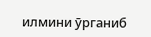илмини ӯрганиб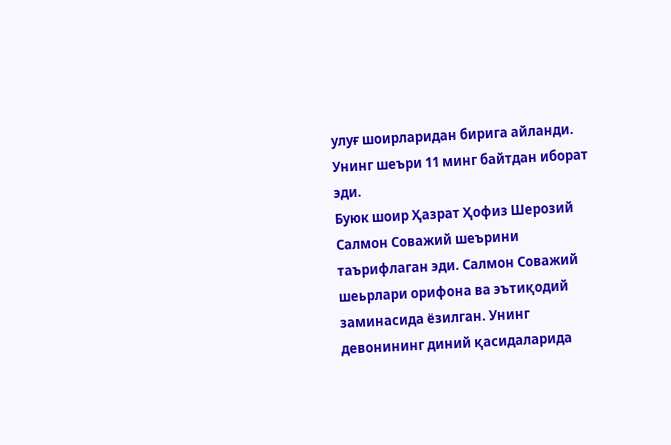улуғ шоирларидан бирига айланди. Унинг шеъри 11 минг байтдан иборат эди.
Буюк шоир Ҳазрат Ҳофиз Шерозий Салмон Соважий шеърини таърифлаган эди. Салмон Соважий шеьрлари орифона ва эътиқодий заминасида ёзилган. Унинг девонининг диний қасидаларида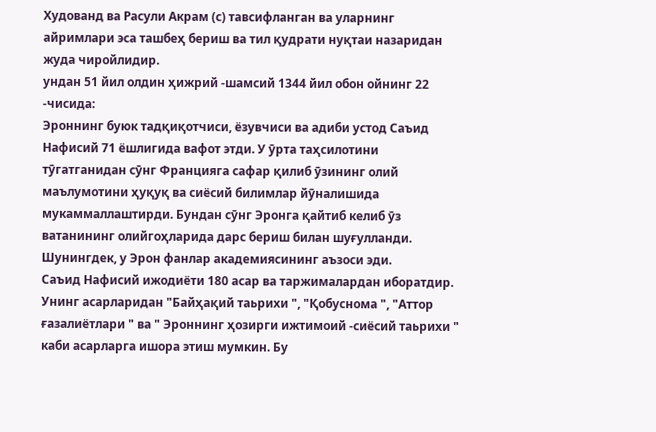Худованд ва Расули Акрам (с) тавсифланган ва уларнинг айримлари эса ташбеҳ бериш ва тил қудрати нуқтаи назаридан жуда чиройлидир.
ундан 51 йил олдин ҳижрий -шамсий 1344 йил обон ойнинг 22 -чисида:
Эроннинг буюк тадқиқотчиси, ёзувчиси ва адиби устод Саъид Нафисий 71 ёшлигида вафот этди. У ӯрта таҳсилотини тӯгатганидан сӯнг Францияга сафар қилиб ӯзининг олий маълумотини ҳуқуқ ва сиёсий билимлар йӯналишида мукаммаллаштирди. Бундан сӯнг Эронга қайтиб келиб ӯз ватанининг олийгоҳларида дарс бериш билан шуғулланди.
Шунингдек, у Эрон фанлар академиясининг аъзоси эди.
Саъид Нафисий ижодиёти 180 асар ва таржималардан иборатдир. Унинг асарларидан "Байҳақий таьрихи ", "Қобуснома ", "Аттор ғазалиётлари " ва " Эроннинг ҳозирги ижтимоий -сиёсий таьрихи " каби асарларга ишора этиш мумкин. Бу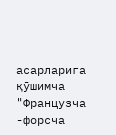асарларига қӯшимча "Французча -форсча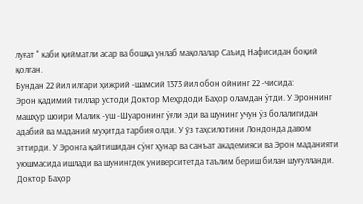луғат " каби қийматли асар ва бошқа унлаб мақолалар Саъид Нафисидан боқий қолган.
Бундан 22 йил илгари ҳижрий -шамсий 1373 йил обон ойнинг 22 -чисида:
Эрон қадимий тиллар устоди Доктор Меҳрдоди Баҳор оламдан ӯтди. У Эроннинг машҳур шоири Малик -уш -Шуаронинг ӯғли эди ва шунинг учун ӯз болалигидан адабий ва маданий муҳитда тарбия олди. У ўз таҳсилотини Лондонда давом эттирди. У Эронга қайтишидан сӯнг ҳунар ва санъат академияси ва Эрон маданияти уюшмасида ишлади ва шунингдек университетда таълим бериш билан шуғулланди. Доктор Баҳор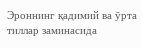Эроннинг қадимий ва ӯрта тиллар заминасида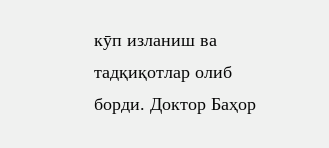кӯп изланиш ва тадқиқотлар олиб борди. Доктор Баҳор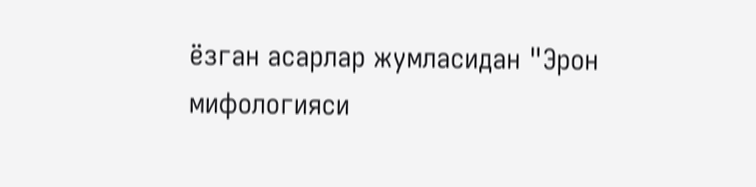ёзган асарлар жумласидан "Эрон мифологияси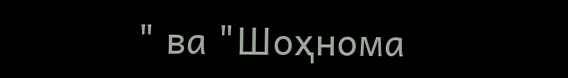" ва "Шоҳнома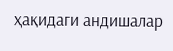ҳақидаги андишалар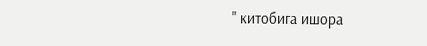" китобига ишора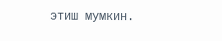этиш мумкин.